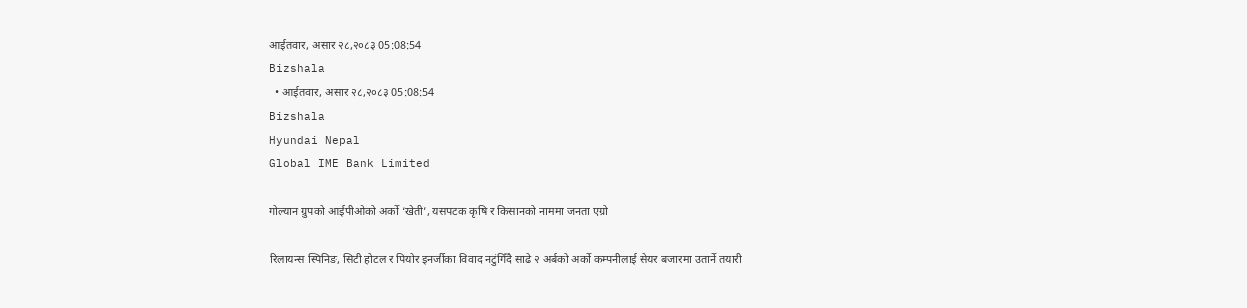आईतवार, असार २८,२०८३ 05:08:54
Bizshala
  • आईतवार, असार २८,२०८३ 05:08:54
Bizshala
Hyundai Nepal
Global IME Bank Limited

गोल्यान ग्रुपको आईपीओको अर्को ‘खेती’, यसपटक कृषि र किसानको नाममा जनता एग्रो

रिलायन्स स्पिनिङ, सिटी होटल र पियोर इनर्जीका विवाद नटुंगिँदै साढे २ अर्बको अर्को कम्पनीलाई सेयर बजारमा उतार्ने तयारी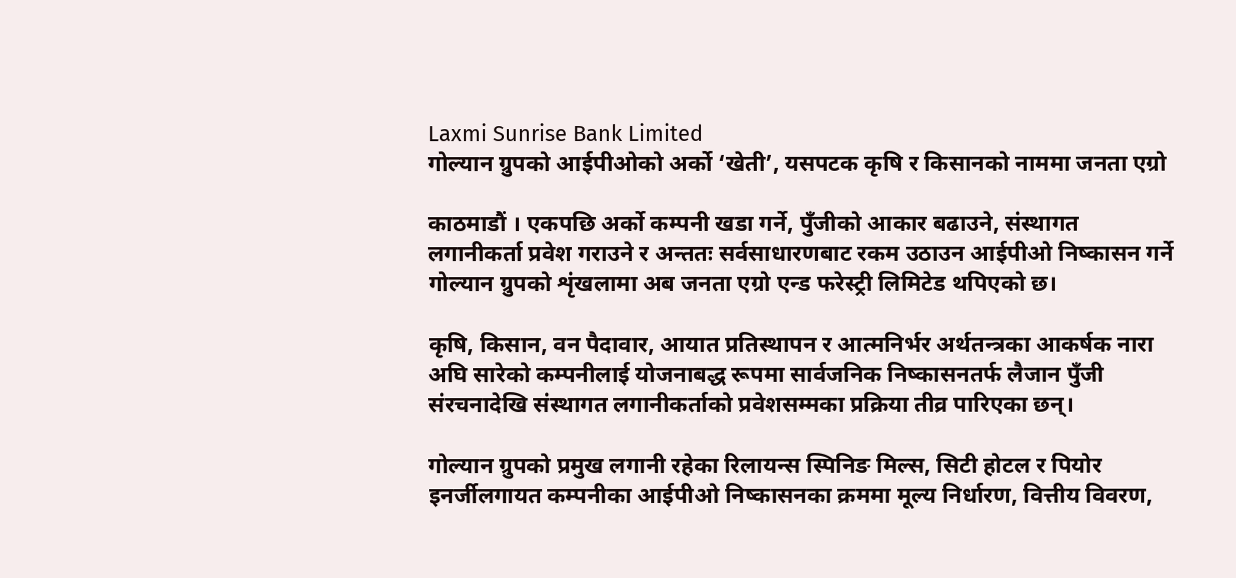Laxmi Sunrise Bank Limited
गोल्यान ग्रुपको आईपीओको अर्को ‘खेती’, यसपटक कृषि र किसानको नाममा जनता एग्रो

काठमाडौं । एकपछि अर्को कम्पनी खडा गर्ने, पुँजीको आकार बढाउने, संस्थागत लगानीकर्ता प्रवेश गराउने र अन्ततः सर्वसाधारणबाट रकम उठाउन आईपीओ निष्कासन गर्ने गोल्यान ग्रुपको शृंखलामा अब जनता एग्रो एन्ड फरेस्ट्री लिमिटेड थपिएको छ।

कृषि, किसान, वन पैदावार, आयात प्रतिस्थापन र आत्मनिर्भर अर्थतन्त्रका आकर्षक नारा अघि सारेको कम्पनीलाई योजनाबद्ध रूपमा सार्वजनिक निष्कासनतर्फ लैजान पुँजी संरचनादेखि संस्थागत लगानीकर्ताको प्रवेशसम्मका प्रक्रिया तीव्र पारिएका छन्।

गोल्यान ग्रुपको प्रमुख लगानी रहेका रिलायन्स स्पिनिङ मिल्स, सिटी होटल र पियोर इनर्जीलगायत कम्पनीका आईपीओ निष्कासनका क्रममा मूल्य निर्धारण, वित्तीय विवरण,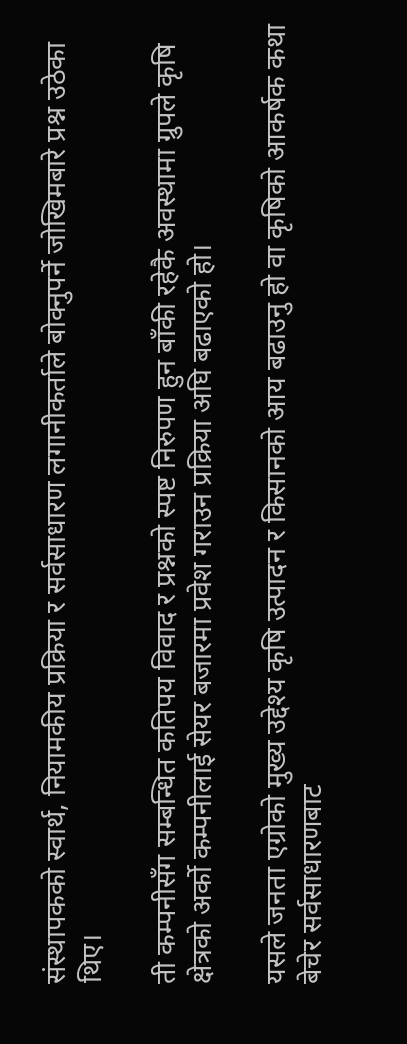संस्थापकको स्वार्थ, नियामकीय प्रक्रिया र सर्वसाधारण लगानीकर्ताले बोक्नुपर्ने जोखिमबारे प्रश्न उठेका थिए।

ती कम्पनीसँग सम्बन्धित कतिपय विवाद र प्रश्नको स्पष्ट निरुपण हुन बाँकी रहेकै अवस्थामा ग्रुपले कृषि क्षेत्रको अर्को कम्पनीलाई सेयर बजारमा प्रवेश गराउन प्रक्रिया अघि बढाएको हो।

यसले जनता एग्रोको मुख्य उद्देश्य कृषि उत्पादन र किसानको आय बढाउनु हो वा कृषिको आकर्षक कथा बेचेर सर्वसाधारणबाट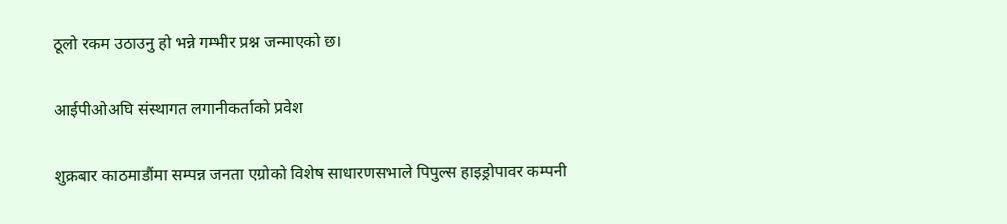ठूलो रकम उठाउनु हो भन्ने गम्भीर प्रश्न जन्माएको छ।

आईपीओअघि संस्थागत लगानीकर्ताको प्रवेश

शुक्रबार काठमाडौंमा सम्पन्न जनता एग्रोको विशेष साधारणसभाले पिपुल्स हाइड्रोपावर कम्पनी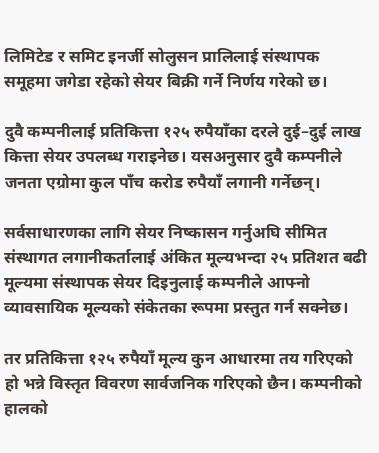लिमिटेड र समिट इनर्जी सोलुसन प्रालिलाई संस्थापक समूहमा जगेडा रहेको सेयर बिक्री गर्ने निर्णय गरेको छ।

दुवै कम्पनीलाई प्रतिकित्ता १२५ रुपैयाँका दरले दुई–दुई लाख कित्ता सेयर उपलब्ध गराइनेछ। यसअनुसार दुवै कम्पनीले जनता एग्रोमा कुल पाँच करोड रुपैयाँ लगानी गर्नेछन्।

सर्वसाधारणका लागि सेयर निष्कासन गर्नुअघि सीमित संस्थागत लगानीकर्तालाई अंकित मूल्यभन्दा २५ प्रतिशत बढी मूल्यमा संस्थापक सेयर दिइनुलाई कम्पनीले आफ्नो व्यावसायिक मूल्यको संकेतका रूपमा प्रस्तुत गर्न सक्नेछ।

तर प्रतिकित्ता १२५ रुपैयाँ मूल्य कुन आधारमा तय गरिएको हो भन्ने विस्तृत विवरण सार्वजनिक गरिएको छैन। कम्पनीको हालको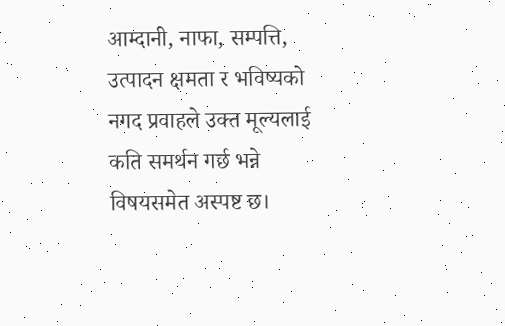आम्दानी, नाफा, सम्पत्ति, उत्पादन क्षमता र भविष्यको नगद प्रवाहले उक्त मूल्यलाई कति समर्थन गर्छ भन्ने विषयसमेत अस्पष्ट छ।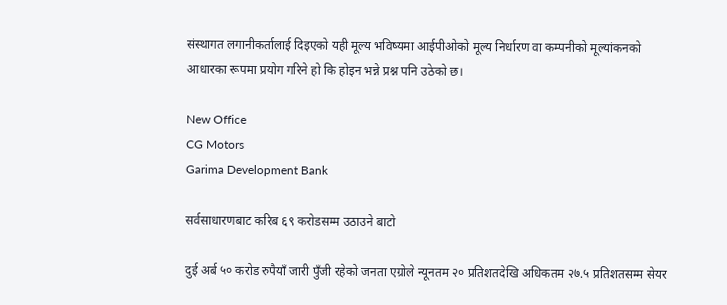संस्थागत लगानीकर्तालाई दिइएको यही मूल्य भविष्यमा आईपीओको मूल्य निर्धारण वा कम्पनीको मूल्यांकनको आधारका रूपमा प्रयोग गरिने हो कि होइन भन्ने प्रश्न पनि उठेको छ।

New Office
CG Motors
Garima Development Bank

सर्वसाधारणबाट करिब ६९ करोडसम्म उठाउने बाटो

दुई अर्ब ५० करोड रुपैयाँ जारी पुँजी रहेको जनता एग्रोले न्यूनतम २० प्रतिशतदेखि अधिकतम २७.५ प्रतिशतसम्म सेयर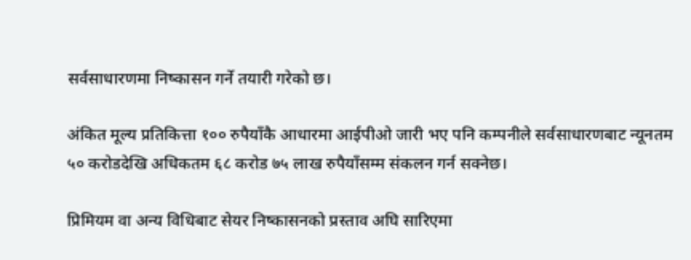सर्वसाधारणमा निष्कासन गर्ने तयारी गरेको छ।

अंकित मूल्य प्रतिकित्ता १०० रुपैयाँकै आधारमा आईपीओ जारी भए पनि कम्पनीले सर्वसाधारणबाट न्यूनतम ५० करोडदेखि अधिकतम ६८ करोड ७५ लाख रुपैयाँसम्म संकलन गर्न सक्नेछ।

प्रिमियम वा अन्य विधिबाट सेयर निष्कासनको प्रस्ताव अघि सारिएमा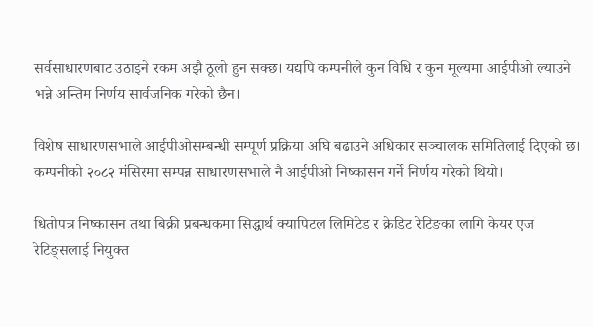सर्वसाधारणबाट उठाइने रकम अझै ठूलो हुन सक्छ। यद्यपि कम्पनीले कुन विधि र कुन मूल्यमा आईपीओ ल्याउने भन्ने अन्तिम निर्णय सार्वजनिक गरेको छैन।

विशेष साधारणसभाले आईपीओसम्बन्धी सम्पूर्ण प्रक्रिया अघि बढाउने अधिकार सञ्चालक समितिलाई दिएको छ। कम्पनीको २०८२ मंसिरमा सम्पन्न साधारणसभाले नै आईपीओ निष्कासन गर्ने निर्णय गरेको थियो।

धितोपत्र निष्कासन तथा बिक्री प्रबन्धकमा सिद्धार्थ क्यापिटल लिमिटेड र क्रेडिट रेटिङका लागि केयर एज रेटिङ्सलाई नियुक्त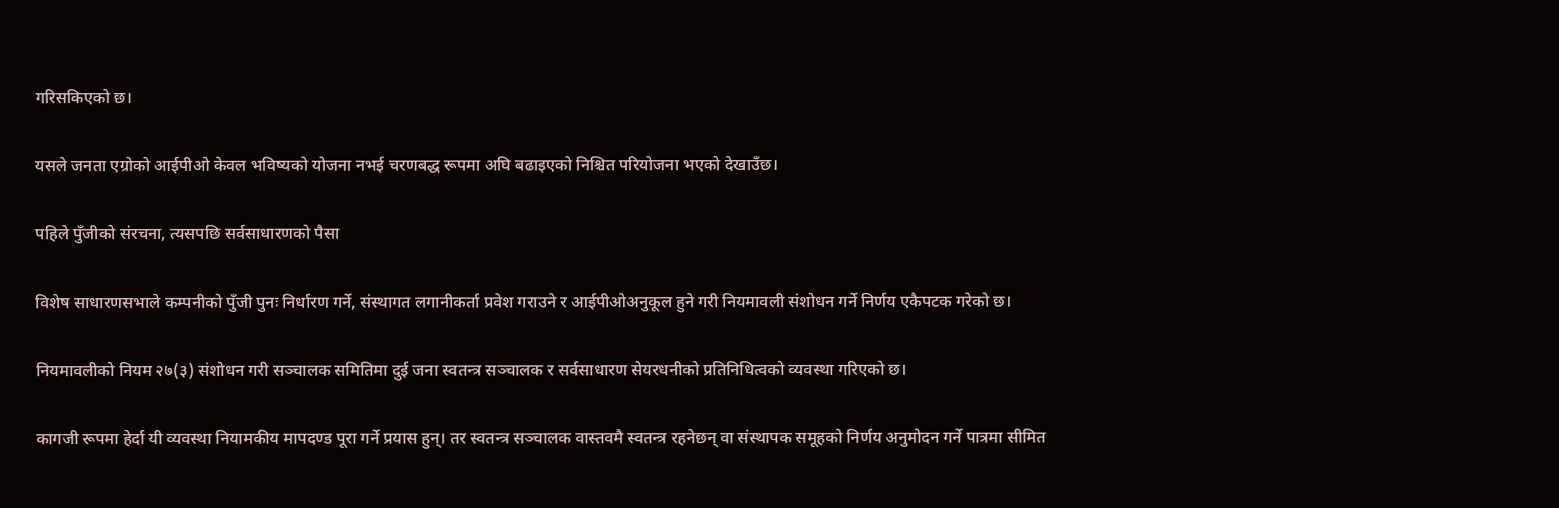गरिसकिएको छ।

यसले जनता एग्रोको आईपीओ केवल भविष्यको योजना नभई चरणबद्ध रूपमा अघि बढाइएको निश्चित परियोजना भएको देखाउँछ।

पहिले पुँजीको संरचना, त्यसपछि सर्वसाधारणको पैसा

विशेष साधारणसभाले कम्पनीको पुँजी पुनः निर्धारण गर्ने, संस्थागत लगानीकर्ता प्रवेश गराउने र आईपीओअनुकूल हुने गरी नियमावली संशोधन गर्ने निर्णय एकैपटक गरेको छ।

नियमावलीको नियम २७(३) संशोधन गरी सञ्चालक समितिमा दुई जना स्वतन्त्र सञ्चालक र सर्वसाधारण सेयरधनीको प्रतिनिधित्वको व्यवस्था गरिएको छ।

कागजी रूपमा हेर्दा यी व्यवस्था नियामकीय मापदण्ड पूरा गर्ने प्रयास हुन्। तर स्वतन्त्र सञ्चालक वास्तवमै स्वतन्त्र रहनेछन् वा संस्थापक समूहको निर्णय अनुमोदन गर्ने पात्रमा सीमित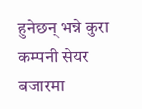हुनेछन् भन्ने कुरा कम्पनी सेयर बजारमा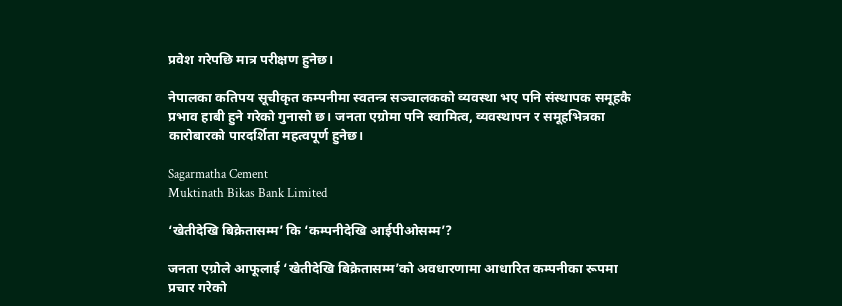प्रवेश गरेपछि मात्र परीक्षण हुनेछ।

नेपालका कतिपय सूचीकृत कम्पनीमा स्वतन्त्र सञ्चालकको व्यवस्था भए पनि संस्थापक समूहकै प्रभाव हाबी हुने गरेको गुनासो छ। जनता एग्रोमा पनि स्वामित्व, व्यवस्थापन र समूहभित्रका कारोबारको पारदर्शिता महत्वपूर्ण हुनेछ।

Sagarmatha Cement
Muktinath Bikas Bank Limited

‘खेतीदेखि बिक्रेतासम्म’ कि ‘कम्पनीदेखि आईपीओसम्म’?

जनता एग्रोले आफूलाई ‘खेतीदेखि बिक्रेतासम्म’को अवधारणामा आधारित कम्पनीका रूपमा प्रचार गरेको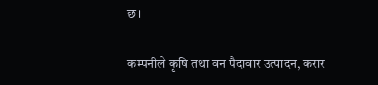छ।

कम्पनीले कृषि तथा वन पैदावार उत्पादन, करार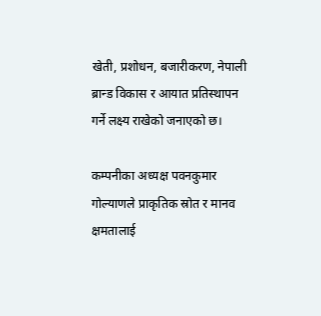खेती, प्रशोधन, बजारीकरण, नेपाली ब्रान्ड विकास र आयात प्रतिस्थापन गर्ने लक्ष्य राखेको जनाएको छ।

कम्पनीका अध्यक्ष पवनकुमार गोल्याणले प्राकृतिक स्रोत र मानव क्षमतालाई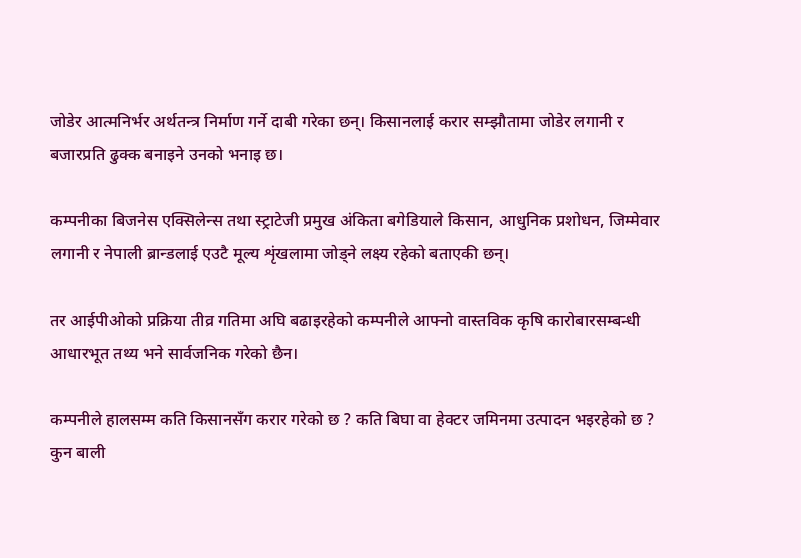जोडेर आत्मनिर्भर अर्थतन्त्र निर्माण गर्ने दाबी गरेका छन्। किसानलाई करार सम्झौतामा जोडेर लगानी र बजारप्रति ढुक्क बनाइने उनको भनाइ छ।

कम्पनीका बिजनेस एक्सिलेन्स तथा स्ट्राटेजी प्रमुख अंकिता बगेडियाले किसान, आधुनिक प्रशोधन, जिम्मेवार लगानी र नेपाली ब्रान्डलाई एउटै मूल्य शृंखलामा जोड्ने लक्ष्य रहेको बताएकी छन्।

तर आईपीओको प्रक्रिया तीव्र गतिमा अघि बढाइरहेको कम्पनीले आफ्नो वास्तविक कृषि कारोबारसम्बन्धी आधारभूत तथ्य भने सार्वजनिक गरेको छैन।

कम्पनीले हालसम्म कति किसानसँग करार गरेको छ ? कति बिघा वा हेक्टर जमिनमा उत्पादन भइरहेको छ ? कुन बाली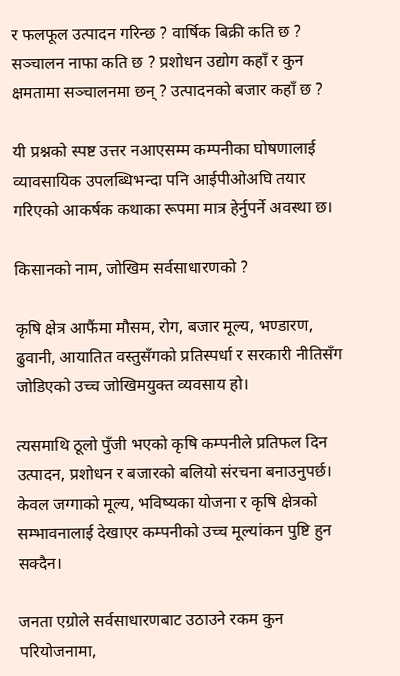र फलफूल उत्पादन गरिन्छ ? वार्षिक बिक्री कति छ ? सञ्चालन नाफा कति छ ? प्रशोधन उद्योग कहाँ र कुन क्षमतामा सञ्चालनमा छन् ? उत्पादनको बजार कहाँ छ ?

यी प्रश्नको स्पष्ट उत्तर नआएसम्म कम्पनीका घोषणालाई व्यावसायिक उपलब्धिभन्दा पनि आईपीओअघि तयार गरिएको आकर्षक कथाका रूपमा मात्र हेर्नुपर्ने अवस्था छ।

किसानको नाम, जोखिम सर्वसाधारणको ?

कृषि क्षेत्र आफैंमा मौसम, रोग, बजार मूल्य, भण्डारण, ढुवानी, आयातित वस्तुसँगको प्रतिस्पर्धा र सरकारी नीतिसँग जोडिएको उच्च जोखिमयुक्त व्यवसाय हो।

त्यसमाथि ठूलो पुँजी भएको कृषि कम्पनीले प्रतिफल दिन उत्पादन, प्रशोधन र बजारको बलियो संरचना बनाउनुपर्छ। केवल जग्गाको मूल्य, भविष्यका योजना र कृषि क्षेत्रको सम्भावनालाई देखाएर कम्पनीको उच्च मूल्यांकन पुष्टि हुन सक्दैन।

जनता एग्रोले सर्वसाधारणबाट उठाउने रकम कुन परियोजनामा,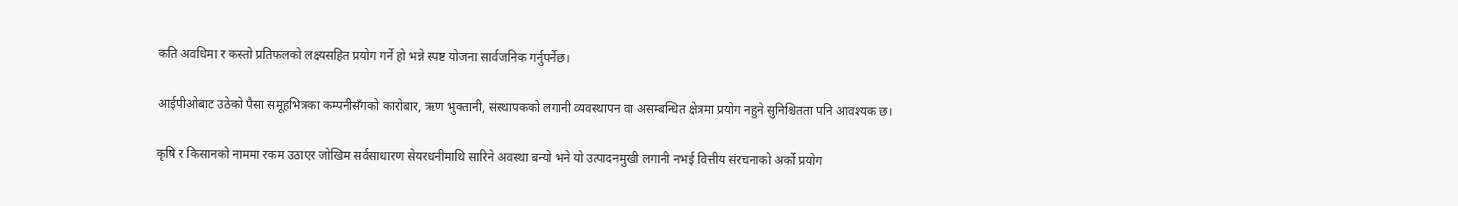कति अवधिमा र कस्तो प्रतिफलको लक्ष्यसहित प्रयोग गर्ने हो भन्ने स्पष्ट योजना सार्वजनिक गर्नुपर्नेछ।

आईपीओबाट उठेको पैसा समूहभित्रका कम्पनीसँगको कारोबार, ऋण भुक्तानी, संस्थापकको लगानी व्यवस्थापन वा असम्बन्धित क्षेत्रमा प्रयोग नहुने सुनिश्चितता पनि आवश्यक छ।

कृषि र किसानको नाममा रकम उठाएर जोखिम सर्वसाधारण सेयरधनीमाथि सारिने अवस्था बन्यो भने यो उत्पादनमुखी लगानी नभई वित्तीय संरचनाको अर्को प्रयोग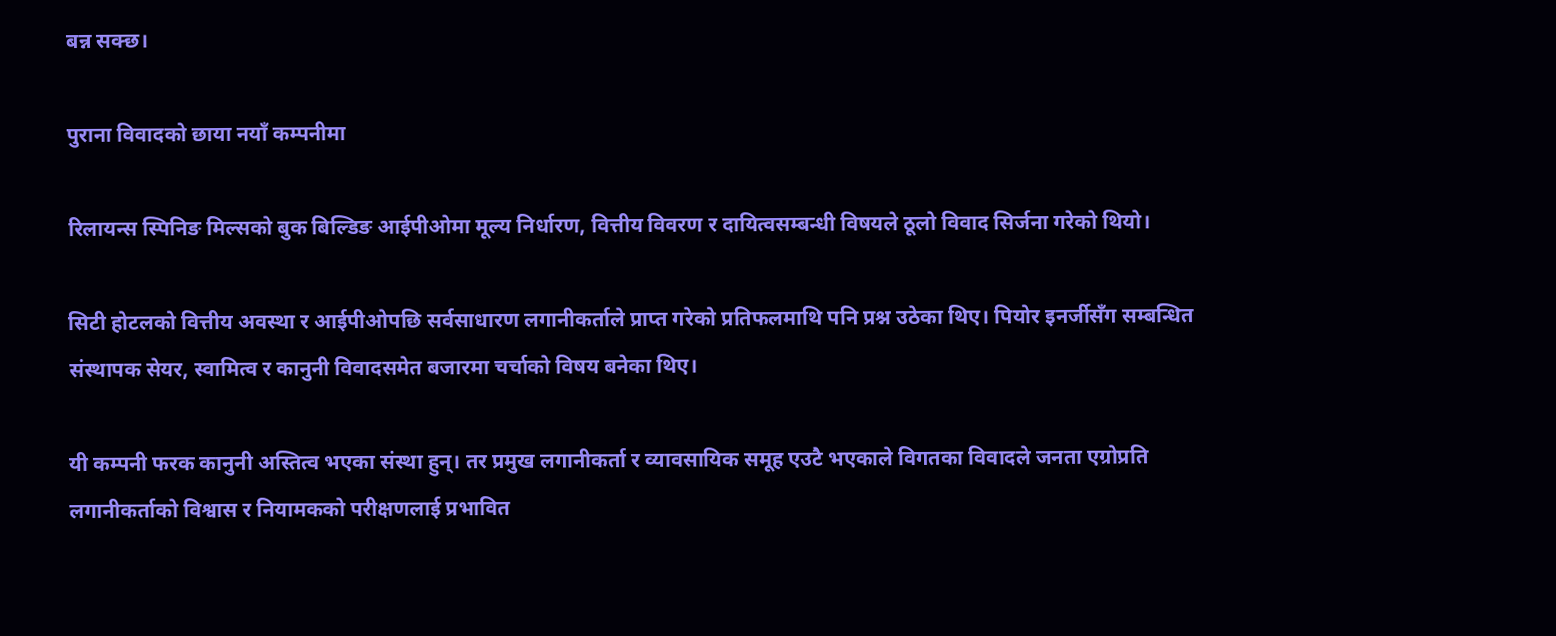बन्न सक्छ।

पुराना विवादको छाया नयाँ कम्पनीमा

रिलायन्स स्पिनिङ मिल्सको बुक बिल्डिङ आईपीओमा मूल्य निर्धारण, वित्तीय विवरण र दायित्वसम्बन्धी विषयले ठूलो विवाद सिर्जना गरेको थियो।

सिटी होटलको वित्तीय अवस्था र आईपीओपछि सर्वसाधारण लगानीकर्ताले प्राप्त गरेको प्रतिफलमाथि पनि प्रश्न उठेका थिए। पियोर इनर्जीसँग सम्बन्धित संस्थापक सेयर, स्वामित्व र कानुनी विवादसमेत बजारमा चर्चाको विषय बनेका थिए।

यी कम्पनी फरक कानुनी अस्तित्व भएका संस्था हुन्। तर प्रमुख लगानीकर्ता र व्यावसायिक समूह एउटै भएकाले विगतका विवादले जनता एग्रोप्रति लगानीकर्ताको विश्वास र नियामकको परीक्षणलाई प्रभावित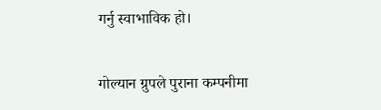गर्नु स्वाभाविक हो।

गोल्यान ग्रुपले पुराना कम्पनीमा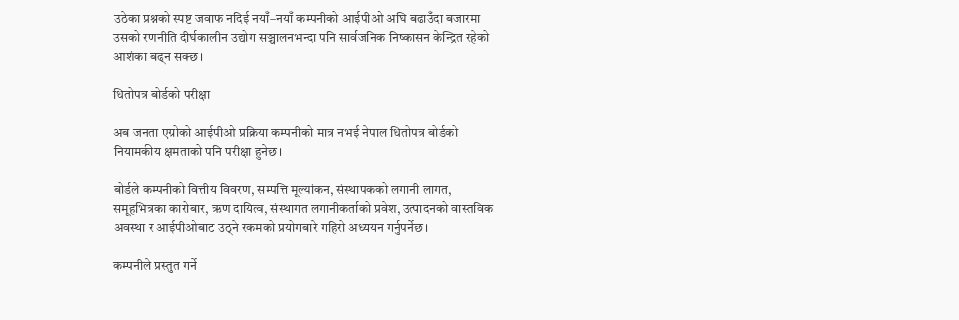उठेका प्रश्नको स्पष्ट जवाफ नदिई नयाँ–नयाँ कम्पनीको आईपीओ अघि बढाउँदा बजारमा उसको रणनीति दीर्घकालीन उद्योग सञ्चालनभन्दा पनि सार्वजनिक निष्कासन केन्द्रित रहेको आशंका बढ्न सक्छ।

धितोपत्र बोर्डको परीक्षा

अब जनता एग्रोको आईपीओ प्रक्रिया कम्पनीको मात्र नभई नेपाल धितोपत्र बोर्डको नियामकीय क्षमताको पनि परीक्षा हुनेछ।

बोर्डले कम्पनीको वित्तीय विवरण, सम्पत्ति मूल्यांकन, संस्थापकको लगानी लागत, समूहभित्रका कारोबार, ऋण दायित्व, संस्थागत लगानीकर्ताको प्रवेश, उत्पादनको वास्तविक अवस्था र आईपीओबाट उठ्ने रकमको प्रयोगबारे गहिरो अध्ययन गर्नुपर्नेछ।

कम्पनीले प्रस्तुत गर्ने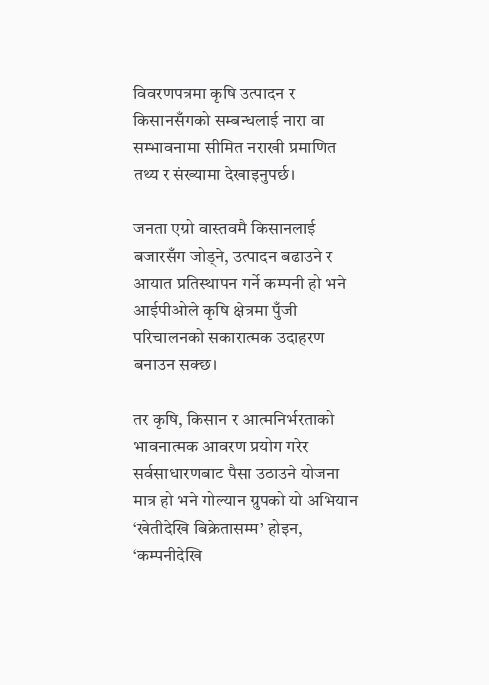विवरणपत्रमा कृषि उत्पादन र किसानसँगको सम्बन्धलाई नारा वा सम्भावनामा सीमित नराखी प्रमाणित तथ्य र संख्यामा देखाइनुपर्छ।

जनता एग्रो वास्तवमै किसानलाई बजारसँग जोड्ने, उत्पादन बढाउने र आयात प्रतिस्थापन गर्ने कम्पनी हो भने आईपीओले कृषि क्षेत्रमा पुँजी परिचालनको सकारात्मक उदाहरण बनाउन सक्छ।

तर कृषि, किसान र आत्मनिर्भरताको भावनात्मक आवरण प्रयोग गरेर सर्वसाधारणबाट पैसा उठाउने योजना मात्र हो भने गोल्यान ग्रुपको यो अभियान ‘खेतीदेखि बिक्रेतासम्म’ होइन, ‘कम्पनीदेखि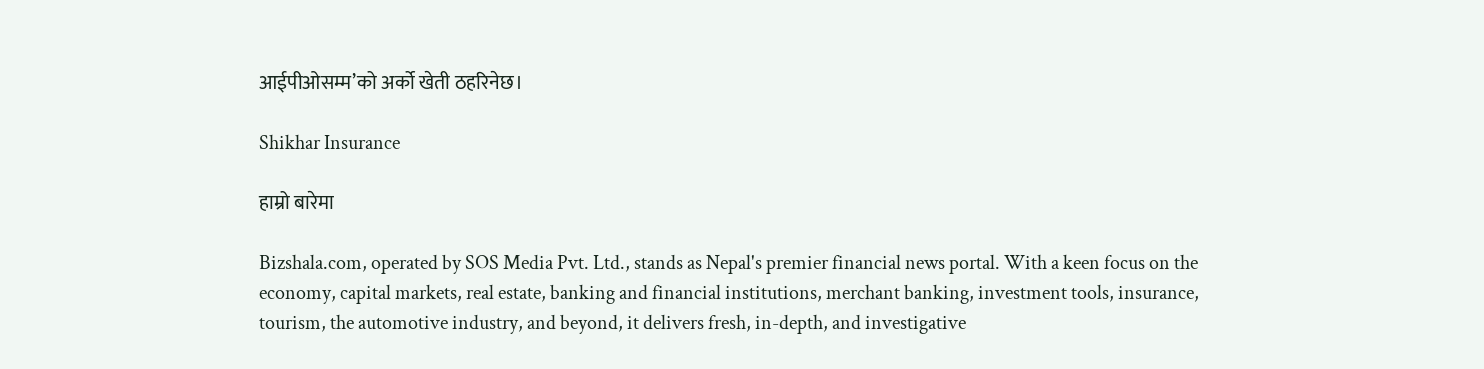आईपीओसम्म’को अर्को खेती ठहरिनेछ।

Shikhar Insurance

हाम्रो बारेमा

Bizshala.com, operated by SOS Media Pvt. Ltd., stands as Nepal's premier financial news portal. With a keen focus on the economy, capital markets, real estate, banking and financial institutions, merchant banking, investment tools, insurance, tourism, the automotive industry, and beyond, it delivers fresh, in-depth, and investigative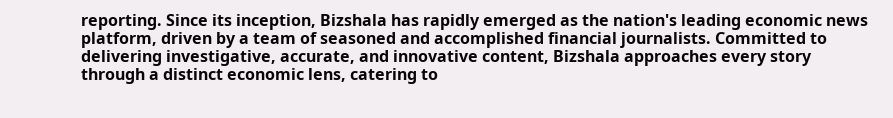reporting. Since its inception, Bizshala has rapidly emerged as the nation's leading economic news platform, driven by a team of seasoned and accomplished financial journalists. Committed to delivering investigative, accurate, and innovative content, Bizshala approaches every story through a distinct economic lens, catering to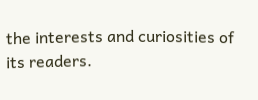the interests and curiosities of its readers.